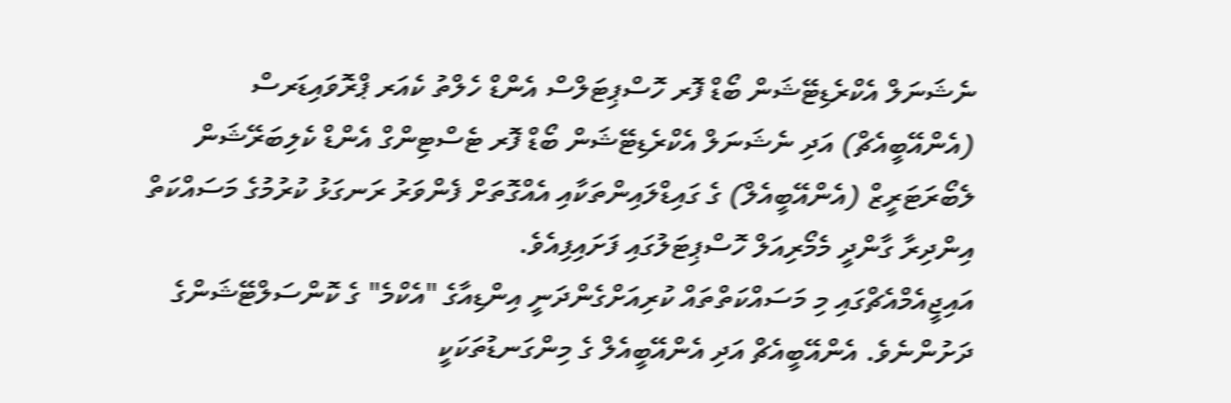ނެޝަނަލް އެކްރެޑިޓޭޝަން ބޯޑް ފޮރ ހޮސްޕިޓަލްސް އެންޑް ހެލްތު ކެއަރ ޕްރޮވައިޑަރސް (އެންއޭބީއެޗް) އަދި ނެޝަނަލް އެކްރެޑިޓޭޝަން ބޯޑް ފޮރ ޓެސްޓިންގް އެންޑް ކެލިބަރޭޝަން ލެބޯރަޓަރީޒް (އެންއޭބީއެލް) ގެ ގައިޑްލައިންތަކާއި އެއްގޮތަށް ފެންވަރު ރަނގަޅު ކުރުމުގެ މަސައްކަތް އިންދިރާ ގާންދީ މެމޯރިއަލް ހޮސްޕިޓަލުގައި ފަށައިފިއެވެ.
އައިޖީއެމްއެޗްގައި މި މަސައްކަތްތައް ކުރިއަށްގެންދަނީ އިންޑިއާގެ "އެކްމެ" ގެ ކޮންސަލްޓޭޝަންގެ ދަށުންނެވެ. އެންއޭބީއެޗް އަދި އެންއޭބީއެލް ގެ މިންގަނޑުތަކަކީ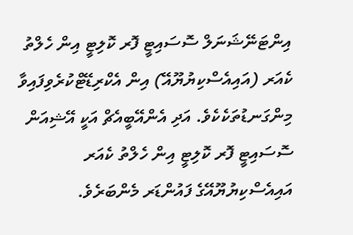އިންޓަނޭޝަނަލް ސޮސައިޓީ ފޮރ ކޮލިޓީ އިން ހެލްތު ކެއަރ (އައިއެސްކިޔުޔޫއޭ) އިން އެކްރިޑޭޓްކުރެވިފައިވާ މިންގަނޑުތަކެކެވެ. އަދި އެންއޭބީއެޗް އަކީ އޭޝިއަން ސޮސައިޓީ ފޮރ ކޮލިޓީ އިން ހެލްތު ކެއަރ އައިއެސްކިޔުޔޫއޭގެ ފައުންޑަރ މެންބަރެވެ.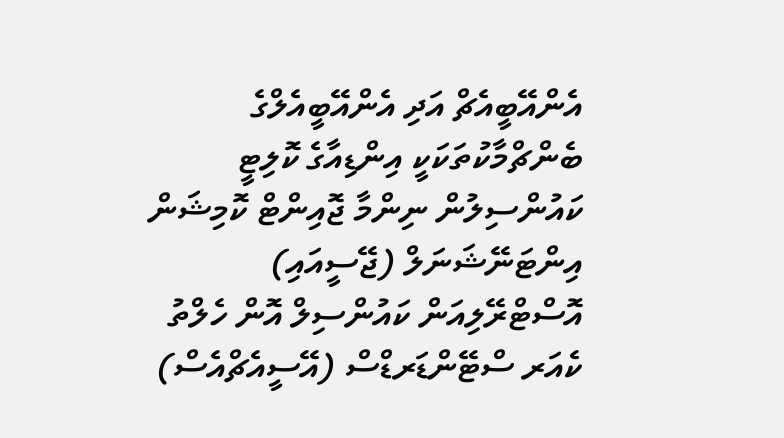އެންއޭބީއެޗް އަދި އެންއޭބީއެލްގެ ބެންޗްމާކުތަކަކީ އިންޑިއާގެ ކޮލިޓީ ކައުންސިލުން ނިންމާ ޖޮއިންޓް ކޮމިޝަން އިންޓަނޭޝަނަލް (ޖޭސީއައި) އޮސްޓްރޭލިއަން ކައުންސިލް އޮން ހެލްތު ކެއަރ ސްޓޭންޑަރޑްސް (އޭސީއެޗްއެސް)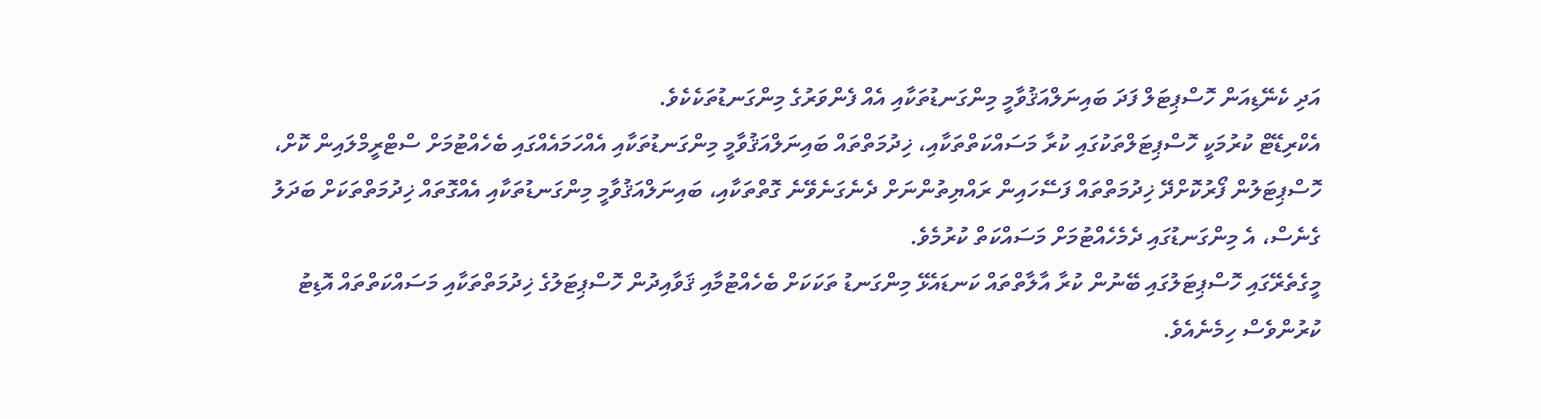އަދި ކެނޭޑިއަން ހޮސްޕިޓަލް ފަދަ ބައިނަލްއަޤުވާމީ މިންގަނޑުތަކާއި އެއް ފެންވަރުގެ މިންގަނޑުތަކެކެވެ.
އެކްރިޑޭޓް ކުރުމަކީ ހޮސްޕިޓަލްތަކުގައި ކުރާ މަސައްކަތްތަކާއި، ޚިދުމަތްތައް ބައިނަލްއަޤުވާމީ މިންގަނޑުތަކާއި އެއްހަމައެއްގައި ބެހެއްޓުމަށް ސްޓްރީމްލައިން ކޮށް، ހޮސްޕިޓަލުން ފޯރުކޮށްދޭ ޚިދުމަތްތައް ފަސޭހައިން ރައްޔިތުންނަށް ދެނެގަނެވޭނެ ގޮތްތަކާއި، ބައިނަލްއަޤުވާމީ މިންގަނޑުތަކާއި އެއްގޮތައް ޚިދުމަތްތަކަށް ބަދަލު ގެނެސް، އެ މިންގަނޑުގައި ދެމެހެއްޓުމަށް މަސައްކަތް ކުރުމެވެ.
މީގެތެރޭގައި ހޮސްޕިޓަލުގައި ބޭނުން ކުރާ އާލާތްތައް ކަނޑައެޅޭ މިންގަނޑު ތަކަކަށް ބެހެއްޓުމާއި ޤަވާއިދުން ހޮސްޕިޓަލުގެ ޚިދުމަތްތަކާއި މަސައްކަތްތައް އޮޑިޓު ކުރުންވެސް ހިމެނެއެވެ.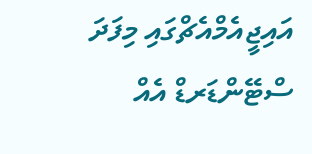އައިޖީއެމްއެޗްގައި މިފަދަ ސްޓޭންޑަރޑް އެއް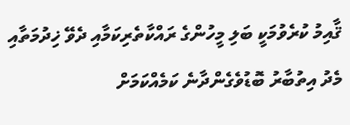ޤާއިމު ކުރެވުމަކީ ބަލި މީހުންގެ ރައްކާތެރިކަމާއި ދެވޭ ޚިދުމަތާއި މެދު އިތުބާރު ބޮޑުވެގެންދާނެ ކަމެއްކަމަށް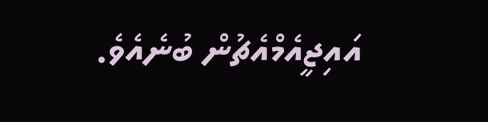އައިޖީއެމްއެޗުން ބުނެއެވެ.